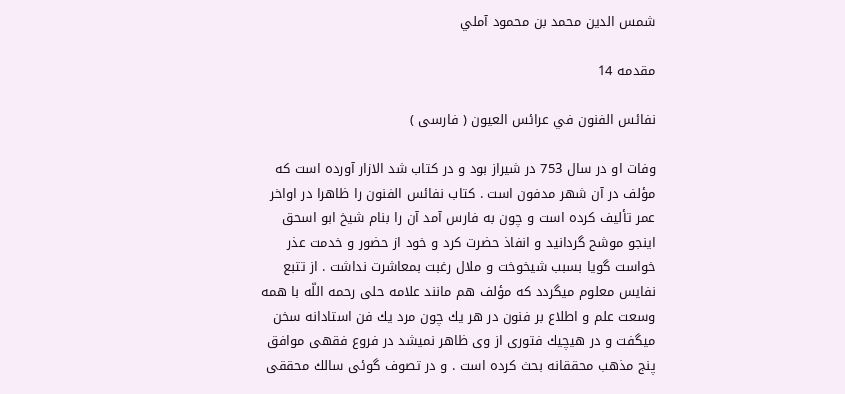شمس الدين محمد بن محمود آملي

مقدمه 14

نفائس الفنون في عرائس العيون ( فارسى )

وفات او در سال 753 در شيراز بود و در كتاب شد الازار آورده است كه مؤلف در آن شهر مدفون است . كتاب نفائس الفنون را ظاهرا در اواخر عمر تأليف كرده است و چون به فارس آمد آن را بنام شيخ ابو اسحق اينجو موشح گردانيد و انفاذ حضرت كرد و خود از حضور و خدمت عذر خواست گويا بسبب شيخوخت و ملال رغبت بمعاشرت نداشت . از تتبع نفايس معلوم ميگردد كه مؤلف هم مانند علامه حلى رحمه اللّه با همه وسعت علم و اطلاع بر فنون در هر يك چون مرد يك فن استادانه سخن ميگفت و در هيچيك فتورى از وى ظاهر نميشد در فروع فقهى موافق پنج مذهب محققانه بحث كرده است . و در تصوف گوئى سالك محققى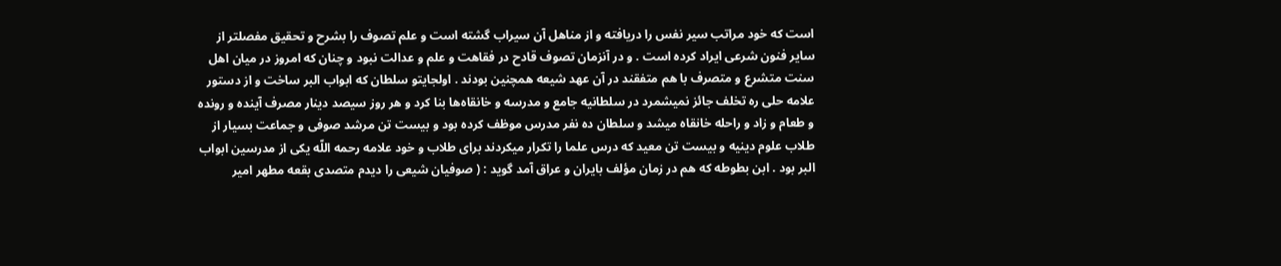است كه خود مراتب سير نفس را دريافته و از مناهل آن سيراب گشته است و علم تصوف را بشرح و تحقيق مفصلتر از ساير فنون شرعى ايراد كرده است . و در آنزمان تصوف قادح در فقاهت و علم و عدالت نبود و چنان كه امروز در ميان اهل سنت متشرع و متصرف با هم متفقند در آن عهد شيعه همچنين بودند . اولجايتو سلطان كه ابواب البر ساخت و از دستور علامه حلى ره تخلف جائز نميشمرد در سلطانيه جامع و مدرسه و خانقاه‌ها بنا كرد و هر روز سيصد دينار مصرف آينده و رونده و طعام و زاد و راحله خانقاه ميشد و سلطان ده نفر مدرس موظف كرده بود و بيست تن مرشد صوفى و جماعت بسيار از طلاب علوم دينيه و بيست تن معيد كه درس علما را تكرار ميكردند براى طلاب و خود علامه رحمه اللّه يكى از مدرسين ابواب البر بود . ابن بطوطه كه هم در زمان مؤلف بايران و عراق آمد گويد : ( صوفيان شيعى را ديدم متصدى بقعه مطهر امير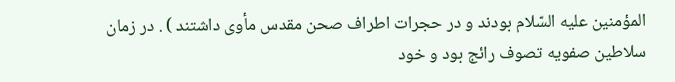المؤمنين عليه السّلام بودند و در حجرات اطراف صحن مقدس مأوى داشتند ) . در زمان سلاطين صفويه تصوف رائج بود و خود